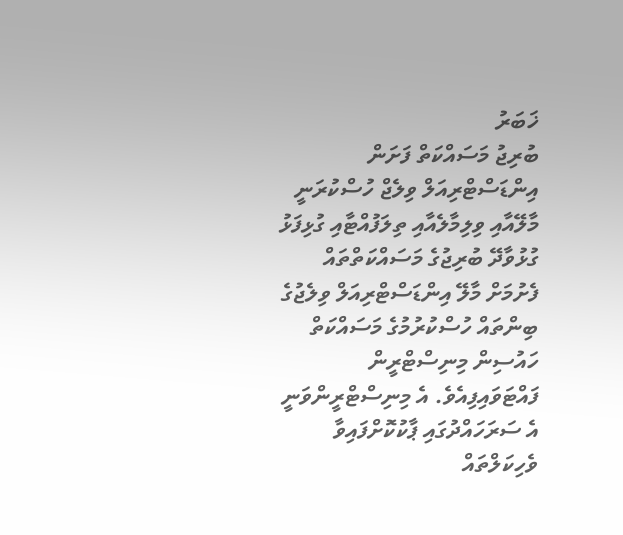ޚަބަރު
ބުރިޖު މަސައްކަތް ފަށަން އިންޑަސްޓްރިއަލް ވިލެޖް ހުސްކުރަނީ
މާލޭއާއި ވިލިމާލެއާއި ތިލަފުއްޓާއި ގުޅިފަޅު ގުޅުވާދޭ ބުރިޖުގެ މަސައްކަތްތައް ފެށުމަށް މާލޭ އިންޑަސްޓްރިއަލް ވިލެޖުގެ ބިންތައް ހުސްކުރުމުގެ މަސައްކަތް ހައުސިން މިނިސްޓްރީން ފައްޓަވައިފިއެވެ. އެ މިނިސްޓްރީންވަނީ އެ ސަރަހައްދުގައި ޕާކުކޮށްފައިވާ ވެހިކަލްތައް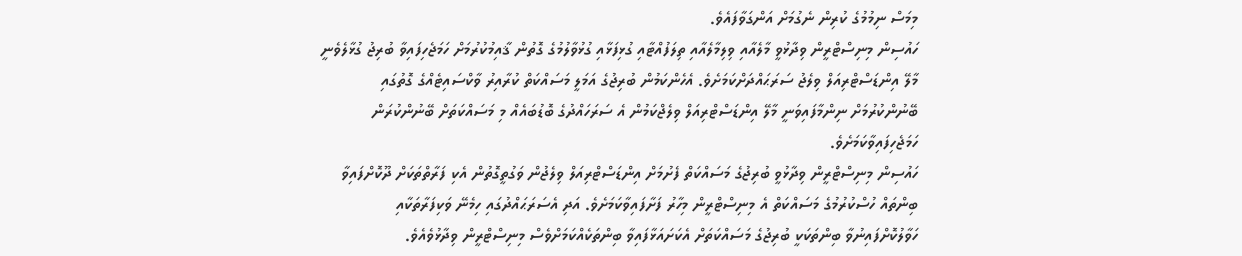މިމަސް ނިމުމުގެ ކުރިން ނެގުމަށް އަންގަވާފައެވެ.
ހައުސިން މިނިސްޓްރީން ވިދާޅުވީ މާލެއާއި ވިލިމާލެއާއި ތިލަފުއްޓާއި ގުޅިފަޅާއި ގުޅުވާލުމުގެ ގޮތުން ޤާއިމުކުރުމަށް ހަމަޖެހިފައިވާ ބުރިޖު ގުޅާލެވެނީ މާލޭ އިންޑަސްޓްރިއަލް ވިލެޖު ސަރަޙައްދަށްކަމަށެވެ. އެހެންކަމުން ބުރިޖުގެ އަމަލީ މަސައްކަތް ކުރާއިރު ވާކްސައިޓެއްގެ ގޮތުގައި ބޭނުންކުރުމަށް ނިންމާފައިވަނީ މާލޭ އިންޑަސްޓްރިއަލް ވިލެޖްކަމުން އެ ސަރަހައްދުގެ ބޮޑުބައެއް މި މަސައްކަތަށް ބޭނުންކުރަން ހަމަޖެހިފައިވާކަމަށެވެ.
ހައުސިން މިނިސްޓްރީން ވިދާޅުވީ ބުރިޖުގެ މަސައްކަތް ފެށުމަށް އިންޑަސްޓްރިއަލް ވިލެޖުން ވަގުތީގޮތުން އެކި ފަރާތްތަކަށް ދޫކޮށްފައިވާ ބިންތައް ހުސްކުރުމުގެ މަސައްކަތް އެ މިނިސްޓްރީން މިހާރު ފަށާފައިވާކަމަށެވެ. އަދި އެސަރަޙައްދުގައި ހިމެނޭ ވަކިފަރާތަކާއި ހަވާލުކޮށްފައިނުވާ ބިންތަކަކީ ބުރިޖުގެ މަސައްކަތަށް އެކަށައަޅާފައިވާ ބިންތަކެއްކަމަށްވެސް މިނިސްޓްރީން ވިދާޅުވެއެވެ.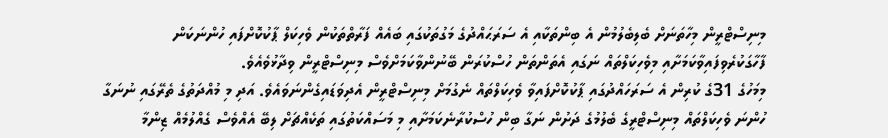މިނިސްޓްރީން މިހާތަނަށް ބެލިބެލުމުން އެ ބިންތަކާއި އެ ސަރަޙައްދުގެ މަގުތަކުގައި ބައެއް ފަރާތްތަކުން ވެހިކަލް ޕާކުކޮށްފައި ހުންނަކަން ފާހާގަކުރެވިފައިވާކަމަށާއި މިވެހިކަލްތައް ނަގައި އެތަންތަން ހުސްކުރަން ބޭނުންވާކަމަށްވެސް މިނިސްޓްރީން ވިދާޅުވެއެވެ.
މިމަހުގެ 31ގެ ކުރިން އެ ސަރަހައްދުގައި ޕާކުކޮށްފައިވާ ވެހިކަލްތައް ނެގުމަށް މިނިސްޓްރީން އެދިވަޑައިގެންނަވައެވެ. އަދި މި މުއްދަތުގެ ތެރޭގައި ނުނަގާ ހުންނަ ވެހިކަލްތައް މިނިސްޓްރީގެ ބެލުމުގެ ދަށުން ނަގާ ބިން ހުސްކުރާނެކަމަށާއި މި މަސައްކަތުގައި ތަކެއްޗަށް ލިބޭ އެއްވެސް ގެއްލުމެއް ޒިންމާ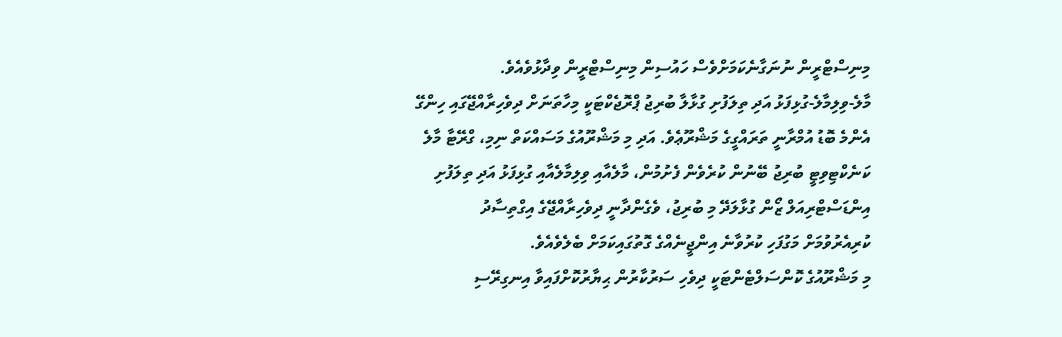މިނިސްޓްރީން ނުނަގާނެކަމަށްވެސް ހައުސިން މިނިސްޓްރީން ވިދާޅުވެއެވެ.
މާލެ-ވިލިމާލެ-ގުޅިފަޅު އަދި ތިލަފުށި ގުޅާލާ ބުރިޖު ޕްރޮޖެކްޓަކީ މިހާތަނަށް ދިވެހިރާއްޖޭގައި ހިންގޭ އެންމެ ބޮޑު އުމްރާނީ ތަރައްގީގެ މަޝްރޫޢެވެ. އަދި މި މަޝްރޫއުގެ މަސައްކަތް ނިމި، ގްރޭޓާ މާލެ ކަނެކްޓިވިޓީ ބުރިޖު ބޭނުން ކުރެވެން ފެށުމުން، މާލެއާއި ވިލިމާލެއާއި ގުޅިފަޅު އަދި ތިލަފުށި އިންޑަސްޓްރިއަލް ޒޯން ގުޅާލަދޭ މި ބުރިޖު، ވެގެންދާނީ ދިވެހިރާއްޖޭގެ އިގްތިސާދު ކުރިއެރުވުމަށް މަގުފަހި ކުރުވާނެ އިންޖީނެއްގެ ގޮތުގައިކަމަށް ބެލެވެއެވެ.
މި މަޝްރޫއުގެ ކޮންސަލްޓެންޓަކީ ދިވެހި ސަރުކާރުން ޙިޔާރުކޮށްފައިވާ އިނގިރޭސި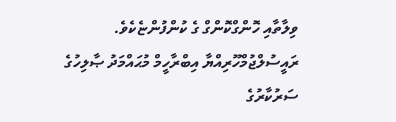ވިލާތާއި ހޮންގްކޮންގް ގެ ކުންފުންޏެކެވެ. ރައީސުލްޖުމްހޫރިއްޔާ އިބްރާހީމް މުޙައްމަދު ޞާލިހުގެ ސަރުކާރުގެ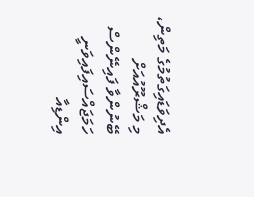އެދިވަޑައިގަތުމުގެ މަތިން، މި މަޝްރޫއުއަށް ބޭނުންވާ ފައިނޭންސް ހަމަޖައްސައިފައިވަނީ އިންޑިއާ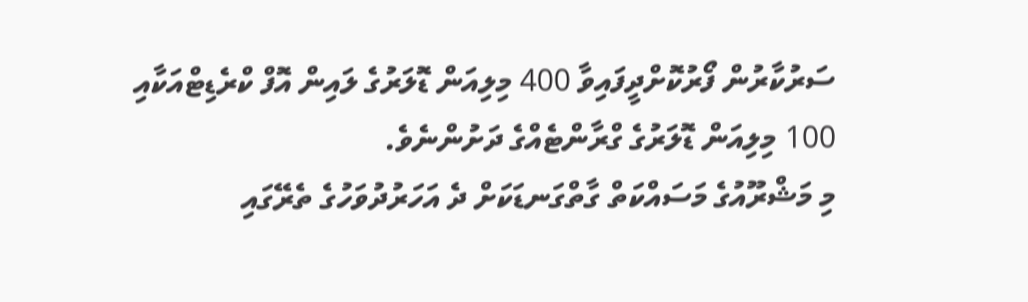ސަރުކާރުން ފޯރުކޮށްދީފައިވާ 400 މިލިއަން ޑޮލަރުގެ ލައިން އޮފް ކްރެޑިޓްއަކާއި 100 މިލިއަން ޑޮލަރުގެ ގްރާންޓެއްގެ ދަށުންނެވެ.
މި މަޝްރޫއުގެ މަސައްކަތް ގާތްގަނޑަކަށް ދެ އަހަރުދުވަހުގެ ތެރޭގައި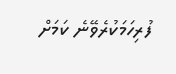ފުރިހަމަކުރެވޭނެ ކަމަށް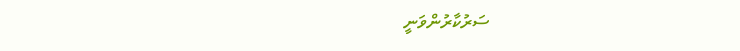ސަރުކާރުންވަނީ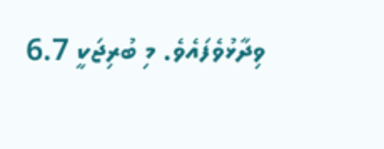ވިދާޅުވެފައެވެ. މި ބުރިޖަކީ 6.7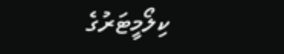ކިލޯމީޓަރުގެ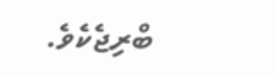ބްރިޖެކެވެ.